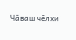Чӑваш чӗлхи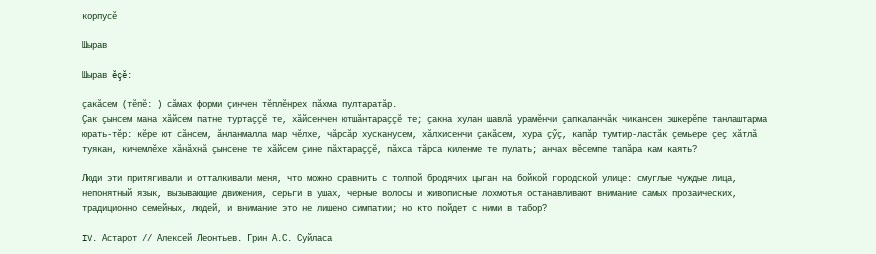корпусӗ

Шырав

Шырав ĕçĕ:

ҫакӑсем (тĕпĕ: ) сăмах форми çинчен тĕплĕнрех пăхма пултаратăр.
Ҫак ҫынсем мана хӑйсем патне туртаҫҫӗ те, хӑйсенчен ютшӑнтараҫҫӗ те; ҫакна хулан шавлӑ урамӗнчи ҫапкаланчӑк чикансен эшкерӗпе танлаштарма юрать-тӗр: кӗре ют сӑнсем, ӑнланмалла мар чӗлхе, чӑрсӑр хусканусем, хӑлхисенчи ҫакӑсем, хура ҫӳҫ, капӑр тумтир-ластӑк ҫемьере ҫеҫ хӑтлӑ туякан, кичемлӗхе хӑнӑхнӑ ҫынсене те хӑйсем ҫине пӑхтараҫҫӗ, пӑхса тӑрса киленме те пулать; анчах вӗсемпе тапӑра кам каять?

Люди эти притягивали и отталкивали меня, что можно сравнить с толпой бродячих цыган на бойкой городской улице: смуглые чуждые лица, непонятный язык, вызывающие движения, серьги в ушах, черные волосы и живописные лохмотья останавливают внимание самых прозаических, традиционно семейных, людей, и внимание это не лишено симпатии; но кто пойдет с ними в табор?

IV. Астарот // Алексей Леонтьев. Грин А.С. Суйласа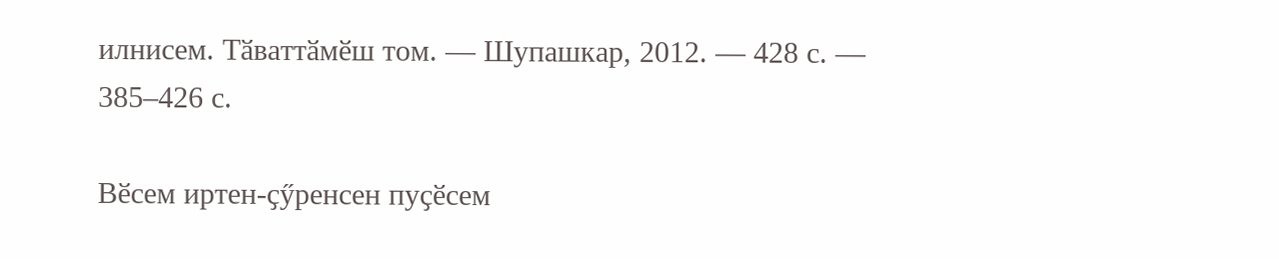илнисем. Тӑваттӑмӗш том. — Шупашкар, 2012. — 428 с. — 385–426 с.

Вӗсем иртен-ҫӳренсен пуҫӗсем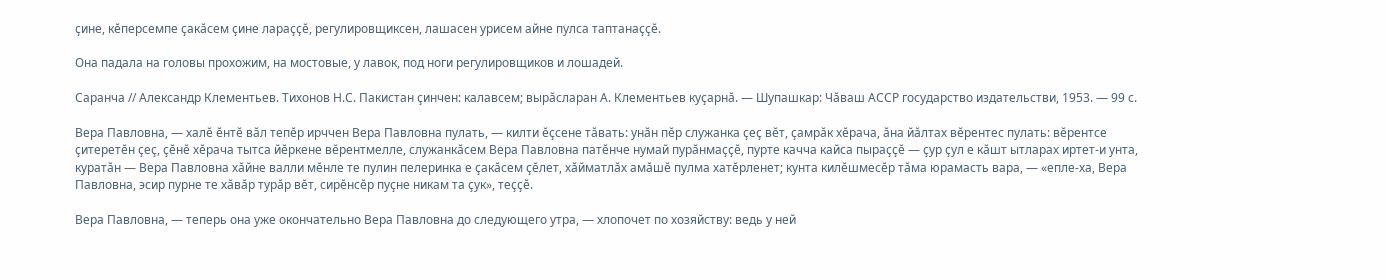ҫине, кӗперсемпе ҫакӑсем ҫине лараҫҫӗ, регулировщиксен, лашасен урисем айне пулса таптанаҫҫӗ.

Она падала на головы прохожим, на мостовые, у лавок, под ноги регулировщиков и лошадей.

Саранча // Александр Клементьев. Тихонов Н.С. Пакистан ҫинчен: калавсем; вырӑсларан А. Клементьев куҫарнӑ. — Шупашкар: Чӑваш АССР государство издательстви, 1953. — 99 с.

Вера Павловна, — халӗ ӗнтӗ вӑл тепӗр ирччен Вера Павловна пулать, — килти ӗҫсене тӑвать: унӑн пӗр служанка ҫеҫ вӗт, ҫамрӑк хӗрача, ӑна йӑлтах вӗрентес пулать: вӗрентсе ҫитеретӗн ҫеҫ, ҫӗнӗ хӗрача тытса йӗркене вӗрентмелле, служанкӑсем Вера Павловна патӗнче нумай пурӑнмаҫҫӗ, пурте качча кайса пыраҫҫӗ — ҫур ҫул е кӑшт ытларах иртет-и унта, куратӑн — Вера Павловна хӑйне валли мӗнле те пулин пелеринка е ҫакӑсем ҫӗлет, хӑйматлӑх амӑшӗ пулма хатӗрленет; кунта килӗшмесӗр тӑма юрамасть вара, — «епле-ха, Вера Павловна, эсир пурне те хӑвӑр турӑр вӗт, сирӗнсӗр пуҫне никам та ҫук», теҫҫӗ.

Вера Павловна, — теперь она уже окончательно Вера Павловна до следующего утра, — хлопочет по хозяйству: ведь у ней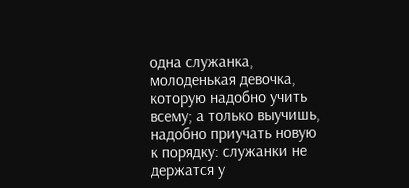одна служанка, молоденькая девочка, которую надобно учить всему; а только выучишь, надобно приучать новую к порядку: служанки не держатся у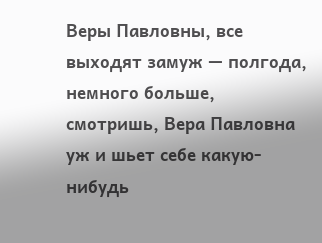Веры Павловны, все выходят замуж — полгода, немного больше, смотришь, Вера Павловна уж и шьет себе какую-нибудь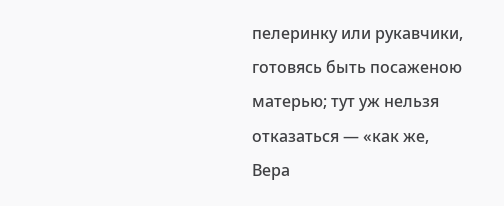пелеринку или рукавчики, готовясь быть посаженою матерью; тут уж нельзя отказаться — «как же, Вера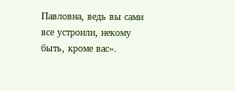Павловна, ведь вы сами все устроили, некому быть, кроме вас».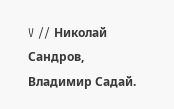V // Николай Сандров, Владимир Садай.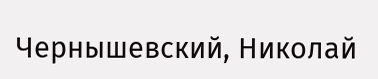Чернышевский, Николай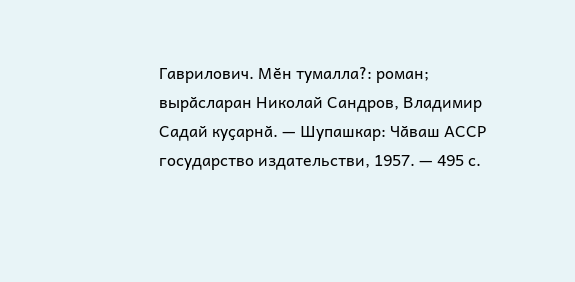Гаврилович. Мӗн тумалла?: роман; вырӑсларан Николай Сандров, Владимир Садай куҫарнӑ. — Шупашкар: Чӑваш АССР государство издательстви, 1957. — 495 с.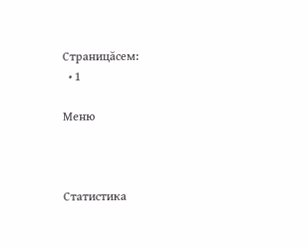Страницăсем:
  • 1

Меню



Статистика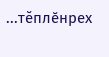...тĕплӗнрех